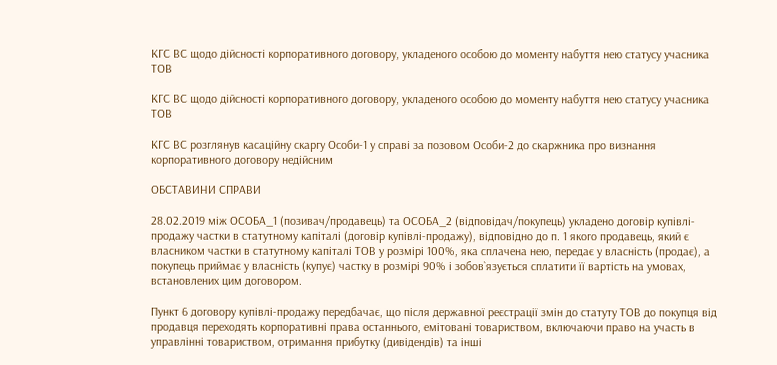КГС ВС щодо дійсності корпоративного договору, укладеного особою до моменту набуття нею статусу учасника ТОВ

КГС ВС щодо дійсності корпоративного договору, укладеного особою до моменту набуття нею статусу учасника ТОВ

КГС ВС розглянув касаційну скаргу Особи-1 у справі за позовом Особи-2 до скаржника про визнання корпоративного договору недійсним

ОБСТАВИНИ СПРАВИ

28.02.2019 між ОСОБА_1 (позивач/продавець) та ОСОБА_2 (відповідач/покупець) укладено договір купівлі-продажу частки в статутному капіталі (договір купівлі-продажу), відповідно до п. 1 якого продавець, який є власником частки в статутному капіталі ТОВ у розмірі 100%, яка сплачена нею, передає у власність (продає), а покупець приймає у власність (купує) частку в розмірі 90% і зобов`язується сплатити її вартість на умовах, встановлених цим договором.

Пункт 6 договору купівлі-продажу передбачає, що після державної реєстрації змін до статуту ТОВ до покупця від продавця переходять корпоративні права останнього, емітовані товариством, включаючи право на участь в управлінні товариством, отримання прибутку (дивідендів) та інші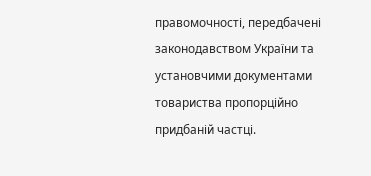правомочності, передбачені законодавством України та установчими документами товариства пропорційно придбаній частці.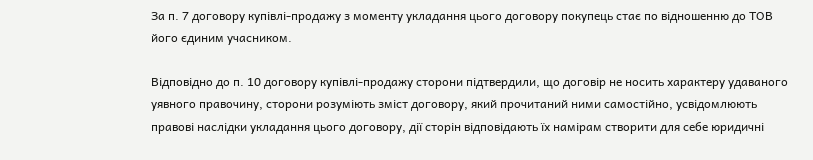За п. 7 договору купівлі-продажу з моменту укладання цього договору покупець стає по відношенню до ТОВ його єдиним учасником.

Відповідно до п. 10 договору купівлі-продажу сторони підтвердили, що договір не носить характеру удаваного уявного правочину, сторони розуміють зміст договору, який прочитаний ними самостійно, усвідомлюють правові наслідки укладання цього договору, дії сторін відповідають їх намірам створити для себе юридичні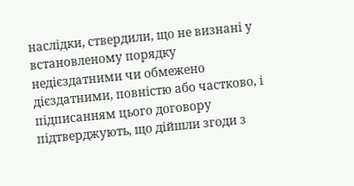наслідки, ствердили, що не визнані у встановленому порядку недієздатними чи обмежено дієздатними, повністю або частково, і підписанням цього договору підтверджують, що дійшли згоди з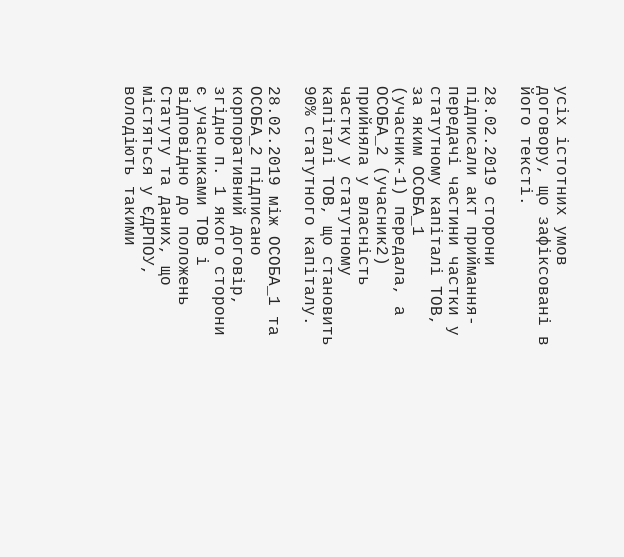усіх істотних умов договору, що зафіксовані в його тексті.

28.02.2019 сторони підписали акт приймання-передачі частини частки у статутному капіталі ТОВ, за яким ОСОБА_1 (учасник-1) передала, а ОСОБА_2 (учасник2) прийняла у власність частку у статутному капіталі ТОВ, що становить 90% статутного капіталу.

28.02.2019 між ОСОБА_1 та ОСОБА_2 підписано корпоративний договір, згідно п. 1 якого сторони є учасниками ТОВ і відповідно до положень Статуту та даних, що містяться у ЄДРПОУ, володіють такими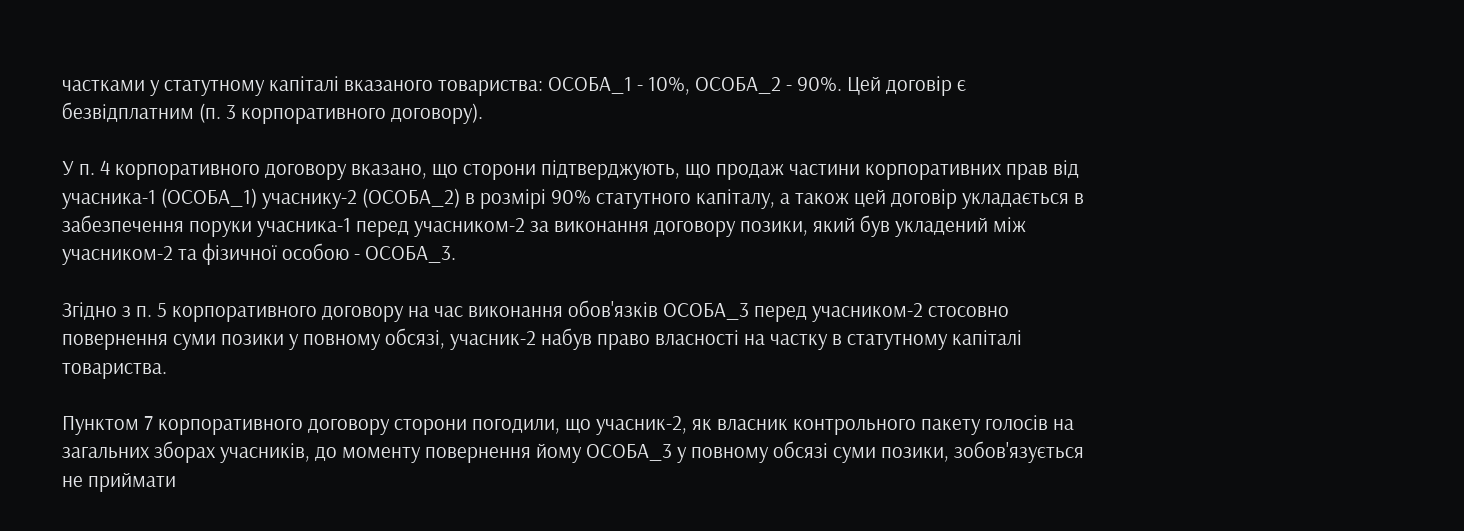частками у статутному капіталі вказаного товариства: ОСОБА_1 - 10%, ОСОБА_2 - 90%. Цей договір є безвідплатним (п. 3 корпоративного договору).

У п. 4 корпоративного договору вказано, що сторони підтверджують, що продаж частини корпоративних прав від учасника-1 (ОСОБА_1) учаснику-2 (ОСОБА_2) в розмірі 90% статутного капіталу, а також цей договір укладається в забезпечення поруки учасника-1 перед учасником-2 за виконання договору позики, який був укладений між учасником-2 та фізичної особою - ОСОБА_3.

Згідно з п. 5 корпоративного договору на час виконання обов'язків ОСОБА_3 перед учасником-2 стосовно повернення суми позики у повному обсязі, учасник-2 набув право власності на частку в статутному капіталі товариства.

Пунктом 7 корпоративного договору сторони погодили, що учасник-2, як власник контрольного пакету голосів на загальних зборах учасників, до моменту повернення йому ОСОБА_3 у повному обсязі суми позики, зобов'язується не приймати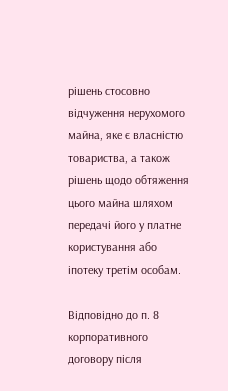рішень стосовно відчуження нерухомого майна, яке є власністю товариства, а також рішень щодо обтяження цього майна шляхом передачі його у платне користування або іпотеку третім особам.

Відповідно до п. 8 корпоративного договору після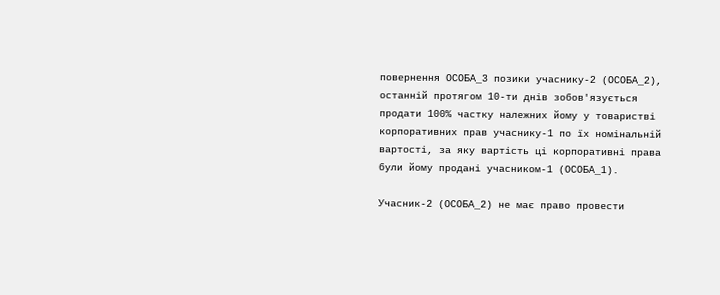повернення ОСОБА_3 позики учаснику-2 (ОСОБА_2), останній протягом 10-ти днів зобов'язується продати 100% частку належних йому у товаристві корпоративних прав учаснику-1 по їх номінальній вартості, за яку вартість ці корпоративні права були йому продані учасником-1 (ОСОБА_1).

Учасник-2 (ОСОБА_2) не має право провести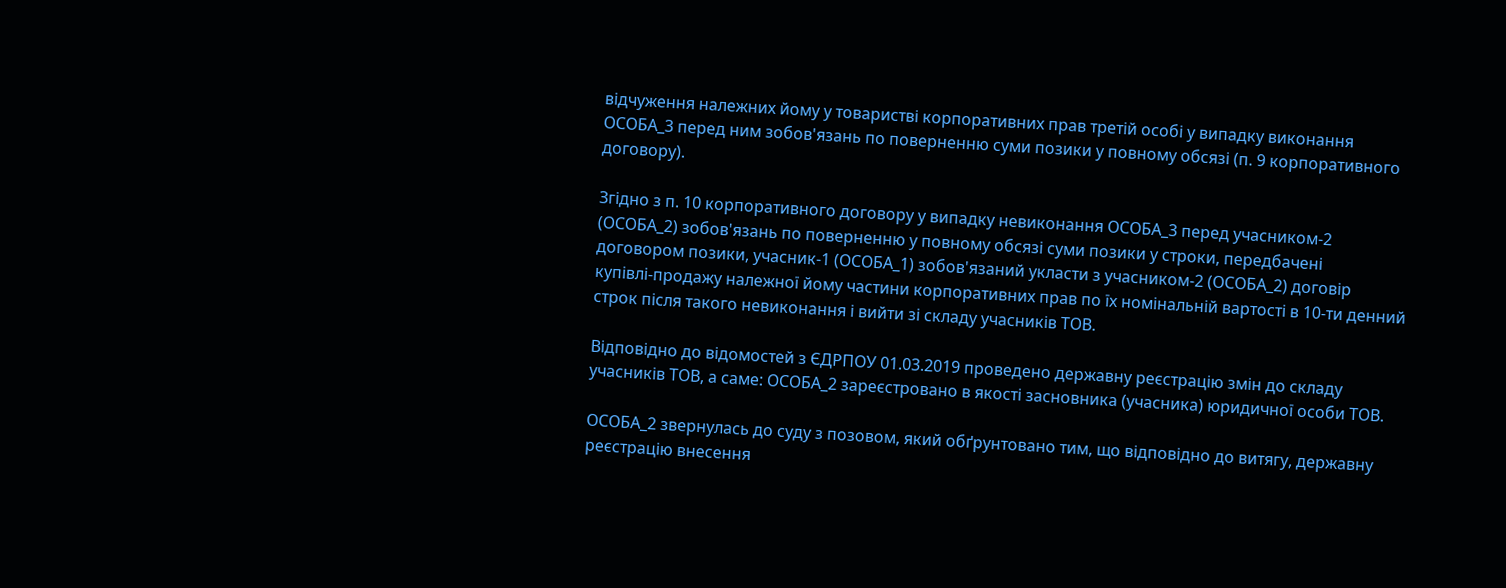відчуження належних йому у товаристві корпоративних прав третій особі у випадку виконання ОСОБА_3 перед ним зобов'язань по поверненню суми позики у повному обсязі (п. 9 корпоративного договору).

Згідно з п. 10 корпоративного договору у випадку невиконання ОСОБА_3 перед учасником-2 (ОСОБА_2) зобов'язань по поверненню у повному обсязі суми позики у строки, передбачені договором позики, учасник-1 (ОСОБА_1) зобов'язаний укласти з учасником-2 (ОСОБА_2) договір купівлі-продажу належної йому частини корпоративних прав по їх номінальній вартості в 10-ти денний строк після такого невиконання і вийти зі складу учасників ТОВ.

Відповідно до відомостей з ЄДРПОУ 01.03.2019 проведено державну реєстрацію змін до складу учасників ТОВ, а саме: ОСОБА_2 зареєстровано в якості засновника (учасника) юридичної особи ТОВ.

ОСОБА_2 звернулась до суду з позовом, який обґрунтовано тим, що відповідно до витягу, державну реєстрацію внесення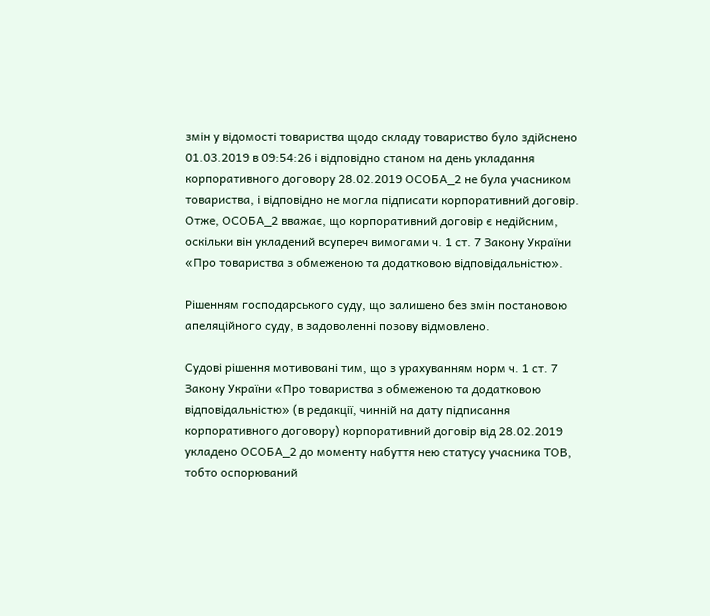змін у відомості товариства щодо складу товариство було здійснено 01.03.2019 в 09:54:26 і відповідно станом на день укладання корпоративного договору 28.02.2019 ОСОБА_2 не була учасником товариства, і відповідно не могла підписати корпоративний договір. Отже, ОСОБА_2 вважає, що корпоративний договір є недійсним, оскільки він укладений всупереч вимогами ч. 1 ст. 7 Закону України «Про товариства з обмеженою та додатковою відповідальністю».

Рішенням господарського суду, що залишено без змін постановою апеляційного суду, в задоволенні позову відмовлено.

Судові рішення мотивовані тим, що з урахуванням норм ч. 1 ст. 7 Закону України «Про товариства з обмеженою та додатковою відповідальністю» (в редакції, чинній на дату підписання корпоративного договору) корпоративний договір від 28.02.2019 укладено ОСОБА_2 до моменту набуття нею статусу учасника ТОВ, тобто оспорюваний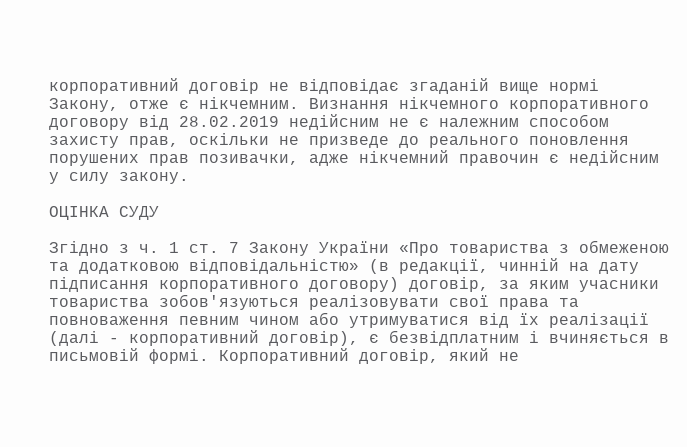корпоративний договір не відповідає згаданій вище нормі Закону, отже є нікчемним. Визнання нікчемного корпоративного договору від 28.02.2019 недійсним не є належним способом захисту прав, оскільки не призведе до реального поновлення порушених прав позивачки, адже нікчемний правочин є недійсним у силу закону.

ОЦІНКА СУДУ

Згідно з ч. 1 ст. 7 Закону України «Про товариства з обмеженою та додатковою відповідальністю» (в редакції, чинній на дату підписання корпоративного договору) договір, за яким учасники товариства зобов'язуються реалізовувати свої права та повноваження певним чином або утримуватися від їх реалізації (далі - корпоративний договір), є безвідплатним і вчиняється в письмовій формі. Корпоративний договір, який не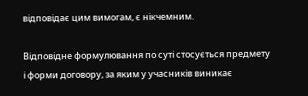відповідає цим вимогам, є нікчемним.

Відповідне формулювання по суті стосується предмету і форми договору, за яким у учасників виникає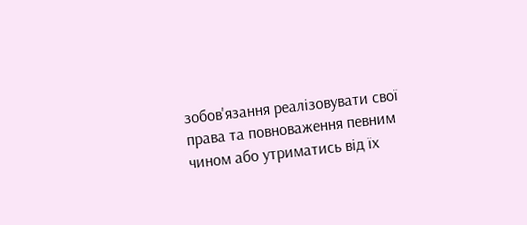зобов'язання реалізовувати свої права та повноваження певним чином або утриматись від їх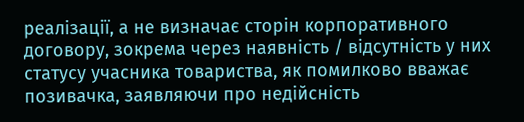реалізації, а не визначає сторін корпоративного договору, зокрема через наявність / відсутність у них статусу учасника товариства, як помилково вважає позивачка, заявляючи про недійсність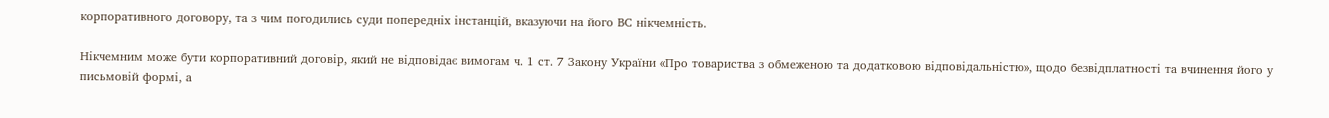корпоративного договору, та з чим погодились суди попередніх інстанцій, вказуючи на його ВС нікчемність.

Нікчемним може бути корпоративний договір, який не відповідає вимогам ч. 1 ст. 7 Закону України «Про товариства з обмеженою та додатковою відповідальністю», щодо безвідплатності та вчинення його у письмовій формі, а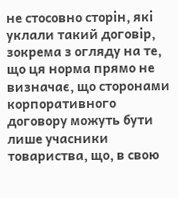не стосовно сторін, які уклали такий договір, зокрема з огляду на те, що ця норма прямо не визначає, що сторонами корпоративного договору можуть бути лише учасники товариства, що, в свою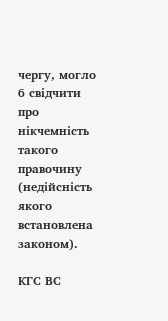чергу, могло б свідчити про нікчемність такого правочину (недійсність якого встановлена законом).

КГС ВС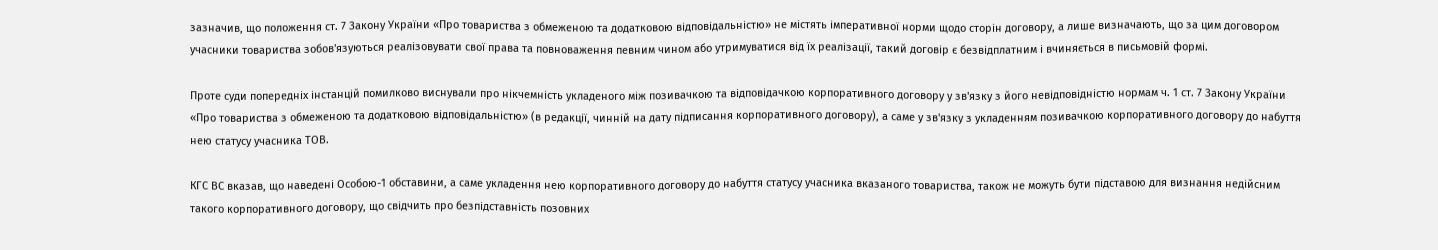зазначив, що положення ст. 7 Закону України «Про товариства з обмеженою та додатковою відповідальністю» не містять імперативної норми щодо сторін договору, а лише визначають, що за цим договором учасники товариства зобов'язуються реалізовувати свої права та повноваження певним чином або утримуватися від їх реалізації, такий договір є безвідплатним і вчиняється в письмовій формі.

Проте суди попередніх інстанцій помилково виснували про нікчемність укладеного між позивачкою та відповідачкою корпоративного договору у зв'язку з його невідповідністю нормам ч. 1 ст. 7 Закону України «Про товариства з обмеженою та додатковою відповідальністю» (в редакції, чинній на дату підписання корпоративного договору), а саме у зв'язку з укладенням позивачкою корпоративного договору до набуття нею статусу учасника ТОВ.

КГС ВС вказав, що наведені Особою-1 обставини, а саме укладення нею корпоративного договору до набуття статусу учасника вказаного товариства, також не можуть бути підставою для визнання недійсним такого корпоративного договору, що свідчить про безпідставність позовних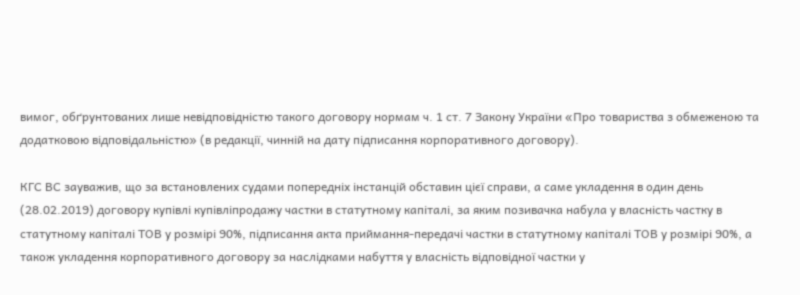вимог, обґрунтованих лише невідповідністю такого договору нормам ч. 1 ст. 7 Закону України «Про товариства з обмеженою та додатковою відповідальністю» (в редакції, чинній на дату підписання корпоративного договору).

КГС ВС зауважив, що за встановлених судами попередніх інстанцій обставин цієї справи, а саме укладення в один день (28.02.2019) договору купівлі купівліпродажу частки в статутному капіталі, за яким позивачка набула у власність частку в статутному капіталі ТОВ у розмірі 90%, підписання акта приймання-передачі частки в статутному капіталі ТОВ у розмірі 90%, а також укладення корпоративного договору за наслідками набуття у власність відповідної частки у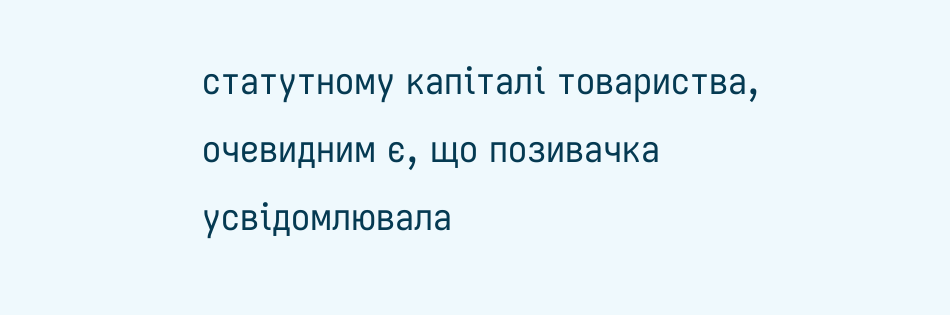статутному капіталі товариства, очевидним є, що позивачка усвідомлювала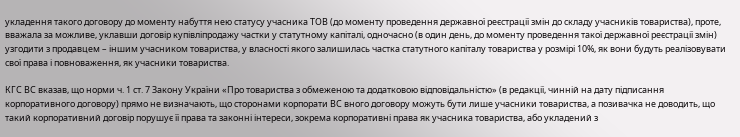укладення такого договору до моменту набуття нею статусу учасника ТОВ (до моменту проведення державної реєстрації змін до складу учасників товариства), проте, вважала за можливе, уклавши договір купівліпродажу частки у статутному капіталі, одночасно (в один день, до моменту проведення такої державної реєстрації змін) узгодити з продавцем – іншим учасником товариства, у власності якого залишилась частка статутного капіталу товариства у розмірі 10%, як вони будуть реалізовувати свої права і повноваження, як учасники товариства.

КГС ВС вказав, що норми ч. 1 ст. 7 Закону України «Про товариства з обмеженою та додатковою відповідальністю» (в редакції, чинній на дату підписання корпоративного договору) прямо не визначають, що сторонами корпорати ВС вного договору можуть бути лише учасники товариства, а позивачка не доводить, що такий корпоративний договір порушує її права та законні інтереси, зокрема корпоративні права як учасника товариства, або укладений з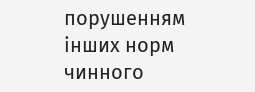порушенням інших норм чинного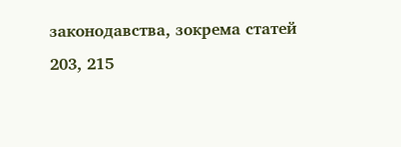законодавства, зокрема статей 203, 215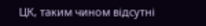ЦК, таким чином відсутні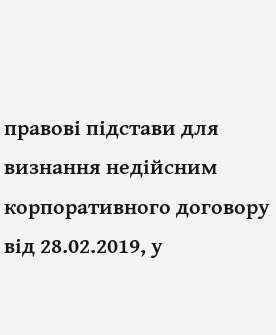правові підстави для визнання недійсним корпоративного договору від 28.02.2019, у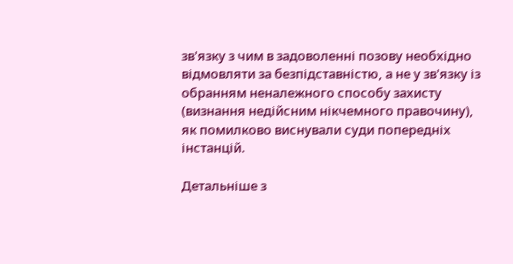зв'язку з чим в задоволенні позову необхідно відмовляти за безпідставністю, а не у зв'язку із обранням неналежного способу захисту (визнання недійсним нікчемного правочину), як помилково виснували суди попередніх інстанцій.

Детальніше з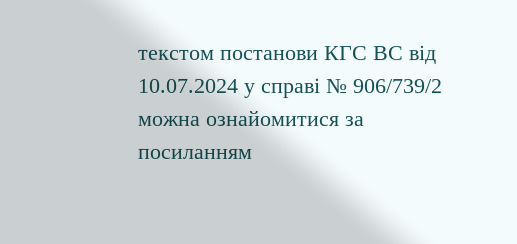текстом постанови КГС ВС від 10.07.2024 у справі № 906/739/2 можна ознайомитися за посиланням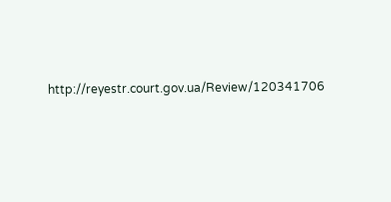http://reyestr.court.gov.ua/Review/120341706